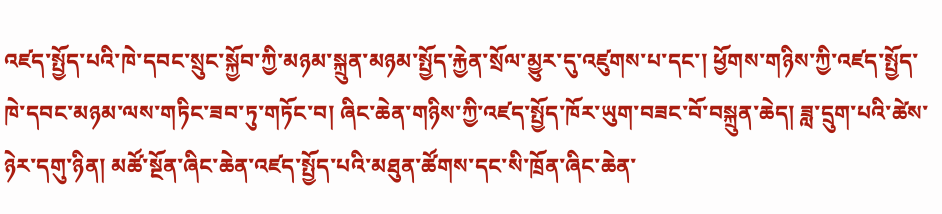འཛད་སྤྱོད་པའི་ཁེ་དབང་སྲུང་སྐྱོབ་ཀྱི་མཉམ་སྐྲུན་མཉམ་སྤྱོད་རྐྱེན་སྲོལ་མྱུར་དུ་འཛུགས་པ་དང་། ཕྱོགས་གཉིས་ཀྱི་འཛད་སྤྱོད་ཁེ་དབང་མཉམ་ལས་གཏིང་ཟབ་ཏུ་གཏོང་བ། ཞིང་ཆེན་གཉིས་ཀྱི་འཛད་སྤྱོད་ཁོར་ཡུག་བཟང་བོ་བསྐྲུན་ཆེད། ཟླ་དྲུག་པའི་ཚེས་ཉེར་དགུ་ཉིན། མཚོ་སྔོན་ཞིང་ཆེན་འཛད་སྤྱོད་པའི་མཐུན་ཚོགས་དང་སི་ཁྲོན་ཞིང་ཆེན་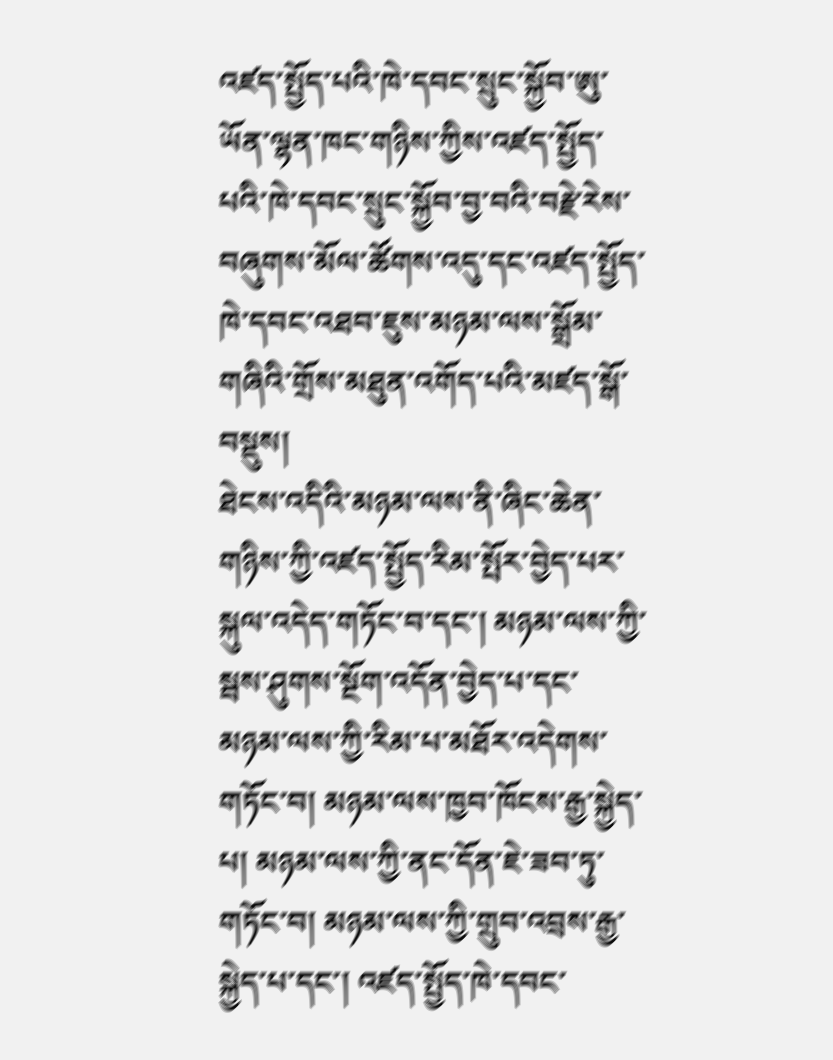འཛད་སྤྱོད་པའི་ཁེ་དབང་སྲུང་སྐྱོབ་ཨུ་ཡོན་ལྷན་ཁང་གཉིས་ཀྱིས་འཛད་སྤྱོད་པའི་ཁེ་དབང་སྲུང་སྐྱོབ་བྱ་བའི་བརྗེ་རེས་བཞུགས་མོལ་ཚོགས་འདུ་དང་འཛད་སྤྱོད་ཁེ་དབང་འཐབ་ཇུས་མཉམ་ལས་སྒྲོམ་གཞིའི་གྲོས་མཐུན་འགོད་པའི་མཛད་སྒོ་བསྡུས།
ཐེངས་འདིའི་མཉམ་ལས་ནི་ཞིང་ཆེན་གཉིས་ཀྱི་འཛད་སྤྱོད་རིམ་སྤོར་བྱེད་པར་སྐུལ་འདེད་གཏོང་བ་དང་། མཉམ་ལས་ཀྱི་སྦས་ཤུགས་སྔོག་འདོན་བྱེད་པ་དང་མཉམ་ལས་ཀྱི་རིམ་པ་མཐོར་འདེགས་གཏོང་བ། མཉམ་ལས་ཁྱབ་ཁོངས་རྒྱ་སྐྱེད་པ། མཉམ་ལས་ཀྱི་ནང་དོན་ཇེ་ཟབ་ཏུ་གཏོང་བ། མཉམ་ལས་ཀྱི་གྲུབ་འབྲས་རྒྱ་སྐྱེད་པ་དང་། འཛད་སྤྱོད་ཁེ་དབང་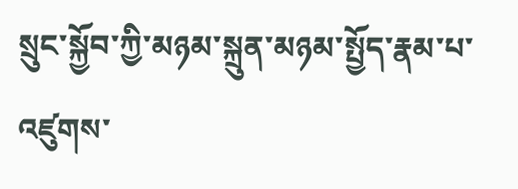སྲུང་སྐྱོབ་ཀྱི་མཉམ་སྐྲུན་མཉམ་སྤྱོད་རྣམ་པ་འཛུགས་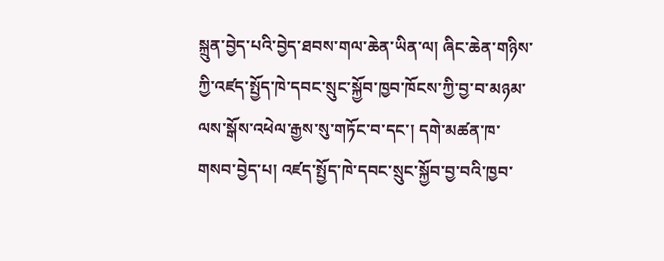སྐྲུན་བྱེད་པའི་བྱེད་ཐབས་གལ་ཆེན་ཡིན་ལ། ཞིང་ཆེན་གཉིས་ཀྱི་འཛད་སྤྱོད་ཁེ་དབང་སྲུང་སྐྱོབ་ཁྱབ་ཁོངས་ཀྱི་བྱ་བ་མཉམ་ལས་སྒོས་འཕེལ་རྒྱས་སུ་གཏོང་བ་དང་། དགེ་མཚན་ཁ་གསབ་བྱེད་པ། འཛད་སྤྱོད་ཁེ་དབང་སྲུང་སྐྱོབ་བྱ་བའི་ཁྱབ་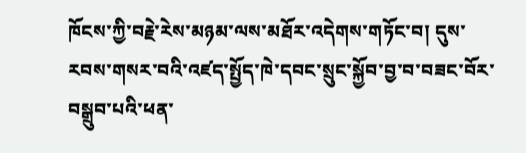ཁོངས་ཀྱི་བརྗེ་རེས་མཉམ་ལས་མཐོར་འདེགས་གཏོང་བ། དུས་རབས་གསར་བའི་འཛད་སྤྱོད་ཁེ་དབང་སྲུང་སྐྱོབ་བྱ་བ་བཟང་བོར་བསྒྲུབ་པའི་ཕན་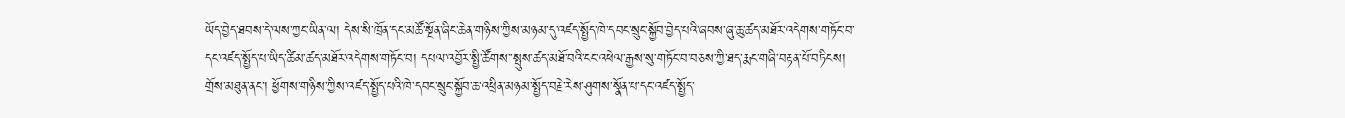ཡོད་བྱེད་ཐབས་དེ་ལས་ཀྱང་ཡིན་ལ། དེས་སི་ཁྲོན་དང་མཚོ་སྔོན་ཞིང་ཆེན་གཉིས་ཀྱིས་མཉམ་དུ་འཛད་སྤྱོད་ཁེ་དབང་སྲུང་སྐྱོབ་བྱེད་པའི་ཞབས་ཞུ་ཆུ་ཚད་མཐོར་འདེགས་གཏོང་བ་དང་འཛད་སྤྱོད་པ་ཡིད་ཚིམ་ཚད་མཐོར་འདེགས་གཏོང་བ། དཔལ་འབྱོར་སྤྱི་ཚོགས་་སྤུས་ཚད་མཐོ་བའི་ངང་འཕེལ་རྒྱས་སུ་གཏོང་བ་བཅས་ཀྱི་ཐད་རྨང་གཞི་བརྟན་པོ་བཏིངས།
གྲོས་མཐུན་ནང་། ཕྱོགས་གཉིས་ཀྱིས་འཛད་སྤྱོད་པའི་ཁེ་དབང་སྲུང་སྐྱོབ་ཆ་འཕྲིན་མཉམ་སྤྱོད་བརྗེ་རེས་ཤུགས་སྣོན་པ་དང་འཛད་སྤྱོད་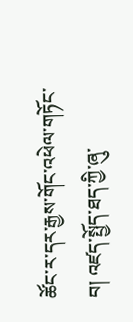ཚོང་ར་དར་རྒྱས་གོང་འཕེལ་གཏོང་བ། འཛད་སྤྱོད་ཐད་ཀྱི་ཞུ་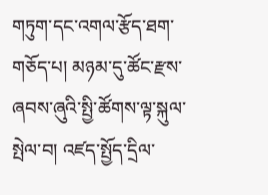གཏུག་དང་འགལ་རྩོད་ཐག་གཅོད་པ། མཉམ་དུ་ཚོང་རྫས་ཞབས་ཞུའི་སྤྱི་ཚོགས་ལྟ་སྐུལ་སྤེལ་བ། འཛད་སྤྱོད་དྲིལ་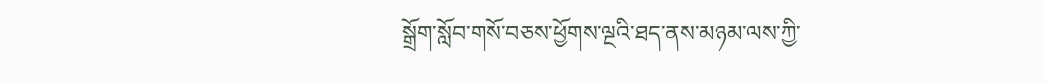སྒྲོག་སློབ་གསོ་བཅས་ཕྱོགས་ལྔའི་ཐད་ནས་མཉམ་ལས་ཀྱི་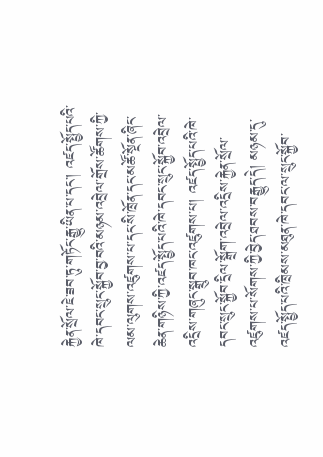རྐྱེན་སྲོལ་ཇེ་ཟབ་ཏུ་གཏོང་རྒྱུ་ཡིན་པ་དང་། འཛད་སྤྱོད་པའི་ཁེ་དབང་སྲུང་སྐྱོབ་བྱ་བའི་མཉམ་འབྲེལ་གྲོས་ཚོགས་ཀྱི་ལམ་ལུགས་འཛུགས་པ་དང་སི་ཁྲོན་དང་མཚོ་སྔོན་ཞིང་ཆེན་གཉིས་ཀྱི་འཛད་སྤྱོད་པའི་ཁེ་དབང་སྲུང་སྐྱོབ་འབྲེལ་འདྲིས་གཞུང་སྒྲུབ་ཁང་འཛུགས་པ། འཛད་སྤྱོད་པའི་ཁེ་དབང་སྲུང་སྐྱོབ་དྲིལ་སྒྲོག་འབྲེལ་འདྲིས་རྐྱེན་སྲོལ་འཛུགས་པ་སོགས་ཀྱི་བྱེད་ཐབས་བརྒྱུད་དེ། མཉམ་དུ་འཛད་སྤྱོད་པའི་ཁྲིམས་མཐུན་ཁེ་དབང་ལ་སྲུང་སྐྱོབ་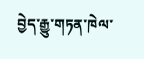བྱེད་རྒྱུ་གཏན་ཁེལ་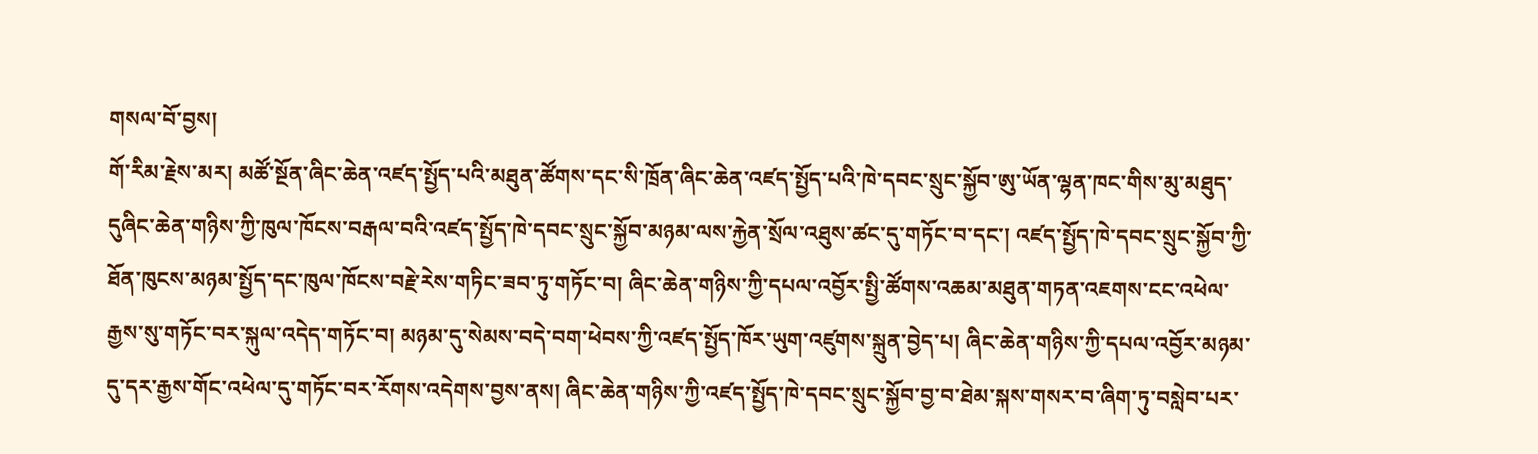གསལ་བོ་བྱས།
གོ་རིམ་རྗེས་མར། མཚོ་སྔོན་ཞིང་ཆེན་འཛད་སྤྱོད་པའི་མཐུན་ཚོགས་དང་སི་ཁྲོན་ཞིང་ཆེན་འཛད་སྤྱོད་པའི་ཁེ་དབང་སྲུང་སྐྱོབ་ཨུ་ཡོན་ལྷན་ཁང་གིས་མུ་མཐུད་དུཞིང་ཆེན་གཉིས་ཀྱི་ཁུལ་ཁོངས་བརྒལ་བའི་འཛད་སྤྱོད་ཁེ་དབང་སྲུང་སྐྱོབ་མཉམ་ལས་རྐྱེན་སྲོལ་འཐུས་ཚང་དུ་གཏོང་བ་དང་། འཛད་སྤྱོད་ཁེ་དབང་སྲུང་སྐྱོབ་ཀྱི་ཐོན་ཁུངས་མཉམ་སྤྱོད་དང་ཁུལ་ཁོངས་བརྗེ་རེས་གཏིང་ཟབ་ཏུ་གཏོང་བ། ཞིང་ཆེན་གཉིས་ཀྱི་དཔལ་འབྱོར་སྤྱི་ཚོགས་འཆམ་མཐུན་གཏན་འཇགས་ངང་འཕེལ་རྒྱས་སུ་གཏོང་བར་སྐུལ་འདེད་གཏོང་བ། མཉམ་དུ་སེམས་བདེ་བག་ཕེབས་ཀྱི་འཛད་སྤྱོད་ཁོར་ཡུག་འཛུགས་སྐྲུན་བྱེད་པ། ཞིང་ཆེན་གཉིས་ཀྱི་དཔལ་འབྱོར་མཉམ་དུ་དར་རྒྱས་གོང་འཕེལ་དུ་གཏོང་བར་རོགས་འདེགས་བྱས་ནས། ཞིང་ཆེན་གཉིས་ཀྱི་འཛད་སྤྱོད་ཁེ་དབང་སྲུང་སྐྱོབ་བྱ་བ་ཐེམ་སྐས་གསར་བ་ཞིག་ཏུ་བསླེབ་པར་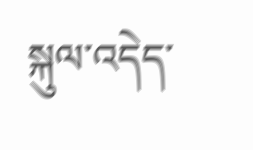སྐུལ་འདེད་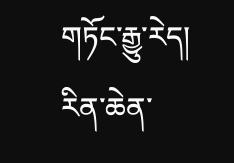གཏོང་རྒྱུ་རེད།
རིན་ཆེན་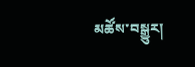མཚོས་བསྒྱུར།